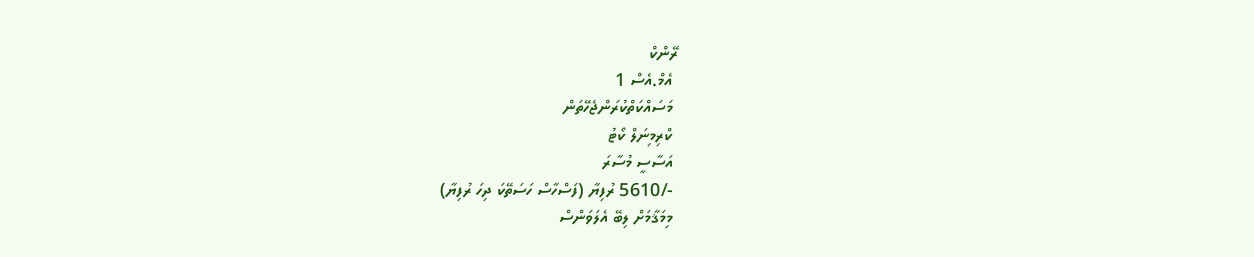ރޭންކް
 އެމް.އެސް 1
 މަސައްކަތްކުރަންޖެހޭތަން
 ކްރިމިނަލް ކޯޓު
 އަސާސީ މުސާރަ
 -/5610 ރުފިޔާ (ފަސްހާސް ހަސަތޭކަ ދިހަ ރުފިޔާ)
 މިމަޤާމަށް ލިބޭ އެލަވަންސް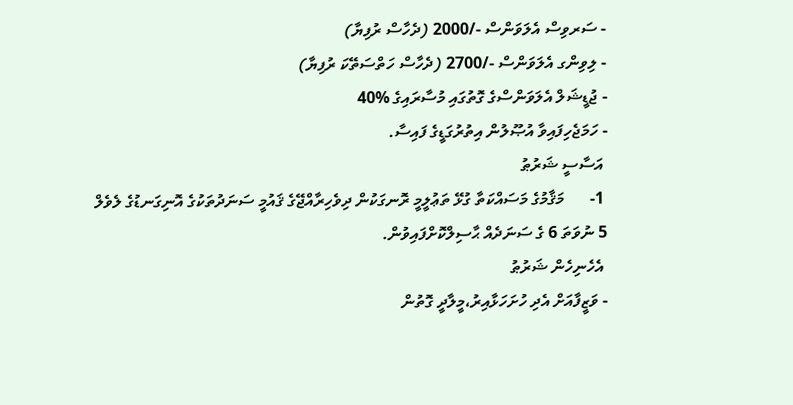- ސަރވިސް އެލަވަންސް -/2000 (ދެހާސް ރުފިޔާ)
- ލިވިންގ އެލަވަންސް -/2700 (ދެހާސް ހަތްސަތޭކަ ރުފިޔާ)
- ޖުޑީޝަލް އެލަވަންސްގެ ގޮތުގައި މުސާރައިގެ %40
- ހަމަޖެހިފައިވާ އުޞޫލުން އިތުރުގަޑީގެ ފައިސާ.
 އަސާސީ ޝަރުޠު
 1-      މަޤާމުގެ މަސައްކަތާ ގުޅޭ ތަޢުލީމީ ރޮނގަކުން ދިވެހިރާއްޖޭގެ ޤައުމީ ސަނަދުތަކުގެ އޮނިގަނޑުގެ ލެވެލް 5 ނުވަތަ 6 ގެ ސަނަދެއް ޙާސިލްކޮށްފައިވުން.
 އެހެނިހެން ޝަރުޠު
- ވަޒީފާއަށް އެދި ހުށަހަޅާއިރު،މީލާދީ ގޮތުން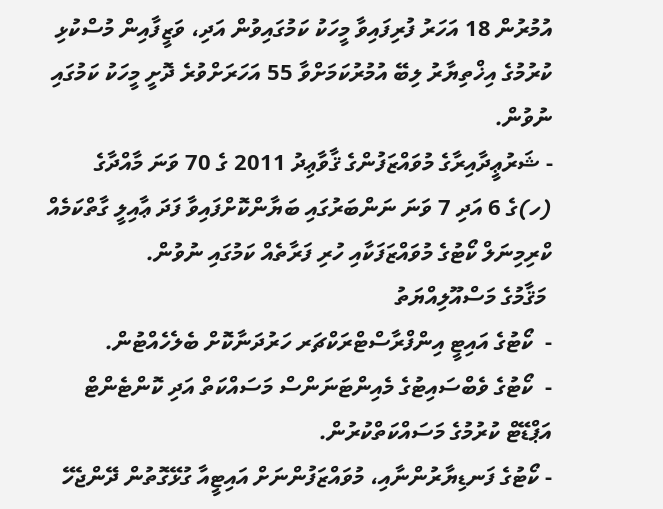އުމުރުން 18 އަހަރު ފުރިފައިވާ މީހަކު ކަމުގައިވުން އަދި، ވަޒީފާއިން މުސްކުޅި ކުރުމުގެ އިޚްތިޔާރު ލިބޭ އުމުރުކަމަށްވާ 55 އަހަރަށްވުރެ ދޮށީ މީހަކު ކަމުގައި ނުވުން.
- ޝަރުޢީދާއިރާގެ މުވައްޒަފުންގެ ޤާވާޢިދު 2011 ގެ 70 ވަނަ މާއްދާގެ (ހ)ގެ 6 އަދި 7 ވަނަ ނަންބަރުގައި ބަޔާންކޮށްފައިވާ ފަދަ ޢާއިލީ ގާތްކަމެއް ކްރިމިނަލް ކޯޓުގެ މުވައްޒަފަކާއި ހުރި ފަރާތެއް ކަމުގައި ނުވުން.
 މަޤާމުގެ މަސްއޫލިއްޔަތު
-  ކޯޓުގެ އައިޓީ އިންފްރާސްޓްރަކްޗަރ ހަރުދަނާކޮށް ބެލެހެއްޓުން.
-  ކޯޓުގެ ވެބްސައިޓުގެ މެއިންޓަނަންސް މަސައްކަތް އަދި ކޮންޓެންޓް އަޕްޑޭޓް ކުރުމުގެ މަސައްކަތްކުރުން.
- ކޯޓުގެ ފަނޑިޔާރުންނާއި، މުވައްޒަފުންނަށް އައިޓީއާ ގުޅޭގޮތުން ދޭންޖެހޭ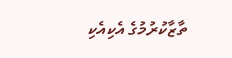ތާޒާކުރުމުގެ އެކިއެކި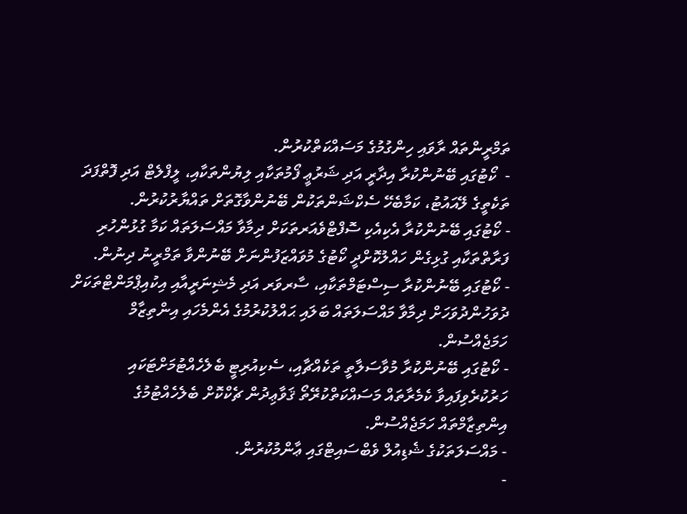ތަމްރީންތައް ރާވައި ހިންގުމުގެ މަސައްކަތްކުރުން.
-  ކޯޓުގައި ބޭނުންކުރާ އިދާރީ އަދި ޝަރުޢީ ފޯމުތަކާއި ލިޔުންތަކާއި، ލީފްލެޓް އަދި ފޮތްފަދަ ތަކެތީގެ ލޭއައުޓު، ކަމާބެހޭ ސެކްޝަންތަކުން ބޭނުންވާގޮތަށް ތައްޔާރުކުރުން.
- ކޯޓުގައި ބޭނުންކުރާ އެކިއެކި ސޮފްޓްވެއަރތަކަށް ދިމާވާ މައްސަލަތައް ކަމާ ގުޅުންހުރި ފަރާތްތަކާއި ގުޅިގެން ހައްލުކޮށްދީ ކޯޓުގެ މުވައްޒަފުންނަށް ބޭނުންވާ ތަމްރީނު ދިނުން.
- ކޯޓުގައި ބޭނުންކުރާ ސިސްޓަމްތަކާއި، ސާރވަރ އަދި މެޝިނަރީއާއި އިކުއިޕްމަންޓްތަކަށް ދުވަހުންދުވަހަށް ދިމާވާ މައްސަލަތައް ބަލައި ޙައްލުކުރުމުގެ އެންމެހައި އިންތިޒާމް ހަމަޖެއްސުން.
- ކޯޓުގައި ބޭނުންކުރާ މުވާސަލާތީ ތަކެއްޗާއި، ސެކިއުރިޓީ ބެލެހެއްޓުމަށްޓަކައި ހަރުކުރެވިފައިވާ ކެމެރާތައް މަސައްކަތްކުރޭތޯ ޤަވާޢިދުން ޗެކްކޮށް ބެލެހެއްޓުމުގެ އިންތިޒާމްތައް ހަމަޖެއްސުން.
- މައްސަލަތަކުގެ ޝެޑިއުލް ވެބްސައިޓްގައި ޢާންމުކުރުން.
-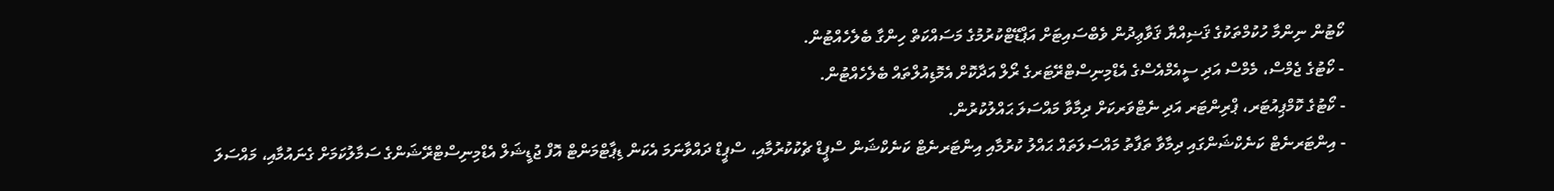ކޯޓުން ނިންމާ ހުކުމްތަކުގެ ޤަޟިއްޔާ ޤަވާޢިދުން ވެބްސައިޓަށް އަޕްޑޭޓްކުރުމުގެ މަސައްކަތް ހިންގާ ބެލެހެއްޓުން.
- ކޯޓުގެ ޖެމްސް، މެމްސް އަދި ސީއެމްއެސްގެ އެޑްމިނިސްޓްރޭޓަރގެ ރޯލް އަދާކޮށް އެމޮޑިއުލްތައް ބެލެހެއްޓުން.
- ކޯޓުގެ ކޮމްޕިއުޓަރ، ޕްރިންޓަރ އަދި ނެޓްވަރކަށް ދިމާވާ މައްސަލަ ޙައްލުކުރުން.
- އިންޓަރނެޓް ކަނެކްޝަންގައި ދިމާވާ ތަފާތު މައްސަލަތައް ޙައްލު ކުރުމާއި އިންޓަރނެޓް ކަނެކްޝަން ސްޕީޑް ޗެކުކުރުމާއި، ސްޕީޑް ދައްވާނަމަ އެކަން ޑިޕާޓްމަންޓް އޮފް ޖުޑީޝަލް އެޑްމިނިސްޓްރޭޝަންގެ ސަމާލުކަމަށް ގެނައުމާއި، މައްސަލަ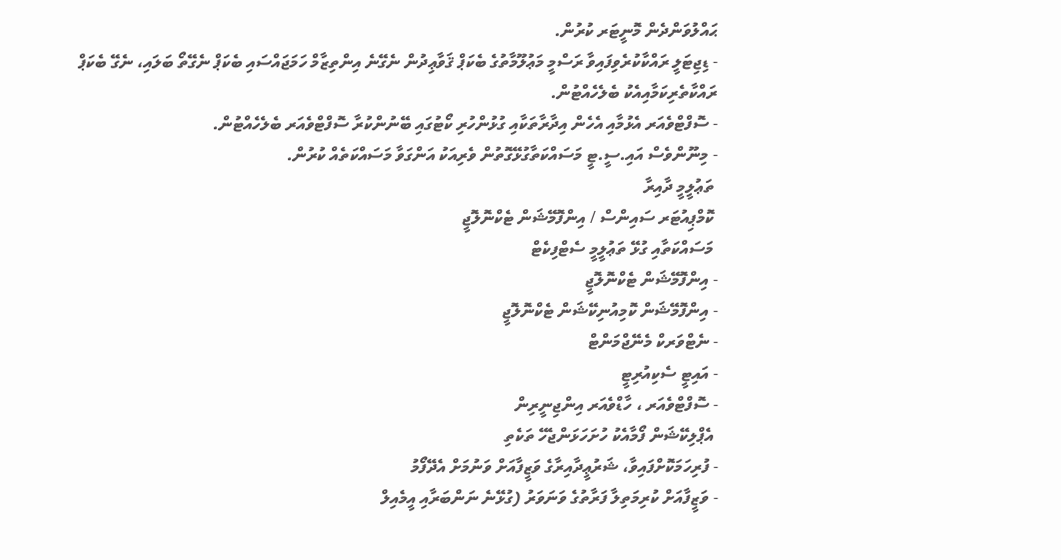ޙައްލުވަންދެން މޮނީޓަރ ކުރުން.
- ޑިޖިޓަލީ ރައްކާކުރެވިފައިވާ ރަސްމީ މަޢުލޫމާތުގެ ބެކަޕް ޤަވާޢިދުން ނެގޭނެ އިންތިޒާމް ހަމަޖައްސައި ބެކަޕް ނެގޭތޯ ބަލައި، ނެގޭ ބެކަޕް ރައްކާތެރިކަމާއިއެކު ބެލެހެއްޓުން.
- ސޮފްޓްވެއަރ އެޅުމާއި އެހެން އިދާރާތަކާއި ގުޅުންހުރި ކޯޓުގައި ބޭނުންކުރާ ސޮފްޓްވެއަރ ބެލެހެއްޓުން.
- މިނޫންވެސް އައި.ސީ.ޓީ މަސައްކަތާގުޅޭގޮތުން ވެރިއަކު އަންގަވާ މަސައްކަތެއް ކުރުން.
 ތަޢުލީމީ ދާއިރާ
 ކޮމްޕިއުޓަރ ސައިންސް / އިންފޮމޭޝަން ޓެކްނޮލޮޖީ
 މަސައްކަތާއި ގުޅޭ ތަޢުލީމީ ސެޓްފިކެޓް
- އިންފޮމޭޝަން ޓެކްނޮލޮޖީ
- އިންފޮމޭޝަން ކޮމިއުނިކޭޝަން ޓެކްނޮލޮޖީ
- ނެޓްވަރކް މެނޭޖްމަންޓް
- އައިޓީ ސެކިއުރިޓީ
- ސޮފްޓްވެއަރ ، ހާޑްވެއަރ އިންޖިނީރިން
 އެޕްލިކޭޝަން ފޯމާއެކު ހުށަހަޅަންޖެހޭ ތަކެތި
- ފުރިހަމަކޮށްފައިވާ، ޝަރުޢީދާއިރާގެ ވަޒީފާއަށް ވަނުމަށް އެދޭފޯމު
- ވަޒީފާއަށް ކުރިމަތިލާ ފަރާތުގެ ވަނަވަރު (ގުޅޭނެ ނަންބަރާއި އީމެއިލް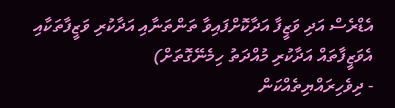އެޑްރެސް އަދި ވަޒީފާ އަދާކޮށްފައިވާ ތަންތަނާއި އަދާކުރި ވަޒީފާތަކާއި އެވަޒީފާތައް އަދާކުރި މުއްދަތު ހިމެނޭގޮތަށް)
- ދިވެހިރައްޔިތެއްކަން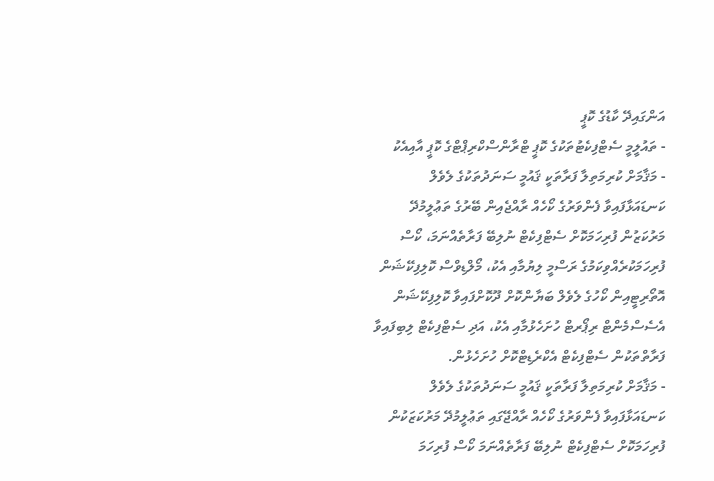އަންގައިދޭ ކާޑުގެ ކޮޕީ
- ތައުލީމީ ސެޓްފިކެޓުތަކުގެ ކޮޕީ ޓްރާންސްކްރިޕްޓްގެ ކޮޕީ އާއިއެކު
- މަޤާމަށް ކުރިމަތިލާ ފަރާތަކީ ޤައުމީ ސަނަދުތަކުގެ ލެވެލް ކަނޑައަޅާފައިވާ ފެންވަރުގެ ކޯހެއް ރާއްޖެއިން ބޭރުގެ ތަޢުލީމުދޭ މަރުކަޒުން ފުރިހަމަކޮށް ސެޓްފިކެޓް ނުލިބޭ ފަރާތެއްނަމަ، ކޯސް ފުރިހަމަކުރެއްވިކަމުގެ ރަސްމީ ލިޔުމާއި އެކު، މޯލްޑިވްސް ކޮލިފިކޭޝަން އޮތޯރިޓީއިން ކޯހުގެ ލެވެލް ބަޔާންކޮށް ދޫކޮށްފައިވާ ކޮލިފިކޭޝަން އެސެސްމެންޓް ރިޕޯރޓް ހުށަހެޅުމާއި އެކު، އަދި ސެޓްފިކެޓް ލިބިފައިވާ ފަރާތްތަކުން ސެޓްފިކެޓް އެކްރެޑިޓްކޮށް ހުށަހެޅުން.
- މަޤާމަށް ކުރިމަތިލާ ފަރާތަކީ ޤައުމީ ސަނަދުތަކުގެ ލެވެލް ކަނޑައަޅާފައިވާ ފެންވަރުގެ ކޯހެއް ރާއްޖޭގައި ތަޢުލީމުދޭ މަރުކަޒަކުން ފުރިހަމަކޮށް ސެޓްފިކެޓް ނުލިބޭ ފަރާތެއްނަމަ ކޯސް ފުރިހަމަ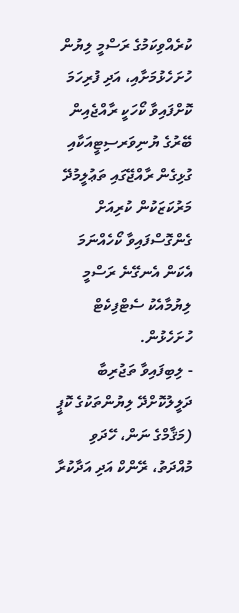ކުރެއްވިކަމުގެ ރަސްމީ ލިޔުން ހުށަހެޅުމަށާއި، އަދި ފުރިހަމަ ކޮށްފައިވާ ކޯހަކީ ރާއްޖެއިން ބޭރުގެ ޔުނިވަރސިޓީއަކާއި ގުޅިގެން ރާއްޖޭގައި ތަޢުލީމުދޭ މަރުކަޒަކުން ކުރިއަށް ގެންގޮސްފައިވާ ކޯހެއްނަމަ އެކަން އެނގޭނެ ރަސްމީ ލިޔުމާއެކު ސެޓްފިކެޓް ހުށަހެޅުން.
- ލިބިފައިވާ ތަޖުރިބާ ދަލީލުކޮށްދޭ ލިޔުންތަކުގެ ކޮޕީ (މަޤާމްގެ ނަން، ހޭދަވި މުއްދަތު، ރޭންކް އަދި އަދާކުރާ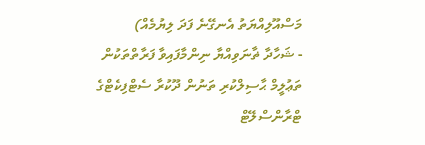މަސްއޫލިއްޔަތު އެނގޭނެ ފަދަ ލިޔުމެއް)
- ޝަހާދާ ޡާނަވިއްޔާ ނިންމާފައިވާ ފަރާތްތަކުން ތަޢުލީމް ޙާސިލްކުރި ތަނުން ދޫކުރާ ސެޓްފިކެޓްގެ ޓްރާންސްލޭޓް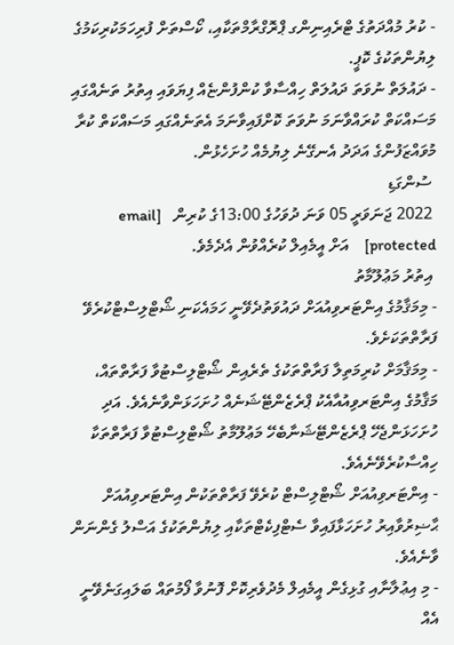- ކުރު މުއްދަތުގެ ޓްރެއިނިންގ ޕްރޮގްރާމްތަކާއި، ކޯސްތަށް ފުރިހަމަކުރިކަމުގެ ލިޔުންތަކުގެ ކޮޕީ.
- ދައުލަތް ނުވަތަ ދައުލަތް ހިއްސާވާ ކުންފުންޏެއް ފިޔަވައި އިތުރު ތަނެއްގައި މަސައްކަތް ކުރައްވާނަމަ ނުވަތަ ކޮށްފައިވާނަމަ އެތަނެއްގައި މަސައްކަތް ކުރާ މުވައްޒަފުންގެ އަދަދު އެނގޭނެ ލިޔުމެއް ހުށަހެޅުން.
 ސުންގަޑި
 2022 ޖަނަވަރީ 05 ވަނަ ދުވަހުގެ 13:00ގެ ކުރިން   [email protected]    އަށް އީމެއިލް ކުރެއްވުން އެދެމެވެ.
 އިތުރު މަޢުލޫމާތު
- މިމަޤާމުގެ އިންޓަރވިއުއަށް ދައުވަތުދެވޭނީ ހަމައެކަނި ޝޯޓްލިސްޓްކުރެވޭ ފަރާތްތަކަށެވެ.
- މިމަޤާމަށް ކުރިމަތިލާ ފަރާތްތަކުގެ ތެރެއިން ޝޯޓްލިސްޓުވާ ފަރާތްތައް، މަޤާމުގެ އިންޓަރވިއުއާއެކު ޕްރެޒެންޓޭޝަނެއް ހުށަހަޅަންވާނެއެވެ. އަދި ހުށަހަޅަންޖެހޭ ޕްރެޒެންޓޭޝަނާބެހޭ މަޢުލޫމާތު ޝޯޓްލިސްޓުވާ ފަރާތްތަކާ ހިއްސާކުރެވޭނެއެވެ.
- އިންޓަރވިއުއަށް ޝޯޓްލިސްޓް ކުރެވޭ ފަރާތްތަކުން އިންޓަރވިއުއަށް ޙާޟިރުވާއިރު ހުށަހަޅާފައިވާ ސެޓްފިކެޓްތަކާއި ލިޔުންތަކުގެ އަސްލު ގެންނަން ވާނެއެވެ.
- މި އިޢުލާނާއި ގުޅިގެން އީމެއިލް މެދުވެރިކޮށް ފޮނުވާ ފޯމުތައް ބަލައިގަނެވޭނީ އެއް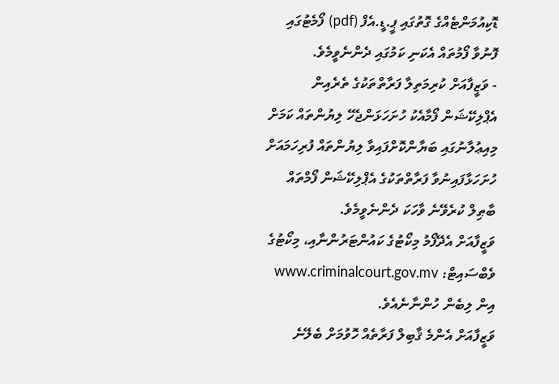ޑޮކިއުމަންޓެއްގެ ގޮތުގައި ޕީ.ޑީ.އެފް (pdf) ފޯމެޓުގައި ފޮނުވާ ފޯމުތައް އެކަނި ކަމުގައި ދެންނެވީމެވެ.
- ވަޒީފާއަށް ކުރިމަތިލާ ފަރާތްތަކުގެ ތެރެއިން އެޕްލިކޭޝަން ފޯމާއެކު ހުށަހަޅަންޖެހޭ ލިޔުންތައް ކަމަށް މިއިޢުލާނުގައި ބަޔާންކޮށްފައިވާ ލިޔުންތައް ފުރިހަމައަށް ހުށަހަޅާފައިނުވާ ފަރާތްތަކުގެ އެޕްލިކޭޝަން ފޯމްތައް ބާޠިލް ކުރެވޭނެ ވާހަކަ ދެންނެވީމެވެ.
ވަޒީފާއަށް އެދޭފޯމު މިކޯޓުގެ ކައުންޓަރުންނާއި، މިކޯޓުގެ ވެބްސައިޓް: www.criminalcourt.gov.mv އިން ލިބެން ހުންނާނެއެވެ.
ވަޒީފާއަށް އެންމެ ޤާބިލް ފަރާތެއް ހޮވުމަށް ބެލޭނެ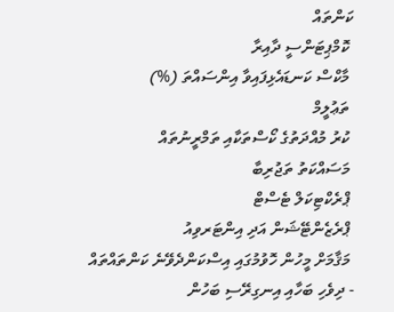ކަންތައް
 ކޮމްޕިޓަންސީ ދާއިރާ
 މާކްސް ކަނޑައެޅިފައިވާ އިންސައްތަ (%)
 ތަޢުލީމް
 ކުރު މުއްދަތުގެ ކޯސްތަކާއި ތަމްރީނުތައް
 މަސައްކަތު ތަޖުރިބާ
 ޕްރެކްޓިކަލް ޓެސްޓް
 ޕްރެޒެންޓޭޝަން އަދި އިންޓަރވިއު
 މަޤާމަށް މީހުން ހޮވުމުގައި އިސްކަންދެވޭނެ ކަންތައްތައް
- ދިވެހި ބަހާއި އިނގިރޭސި ބަހުން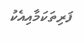ފަރިތަކަމާއިއެކު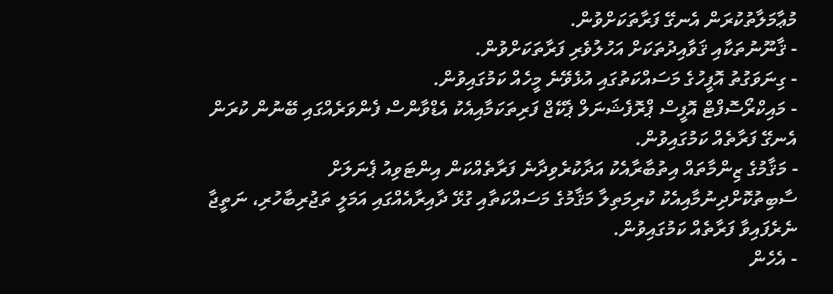މުޢާމަލާތުކުރަން އެނގޭ ފަރާތަކަށްވުން.
- ޤާނޫނުތަކާއި ޤަވާއިދުތަކަށް އަހުލުވެރި ފަރާތަކަށްވުން.
- ގިނަވަގުތު އޮފީހުގެ މަސައްކަތުގައި އުޅެވޭނެ މީހެއް ކަމުގައިވުން.
- މައިކްރޯސޮފްޓް އޮފީސް ޕްރޮފެޝަނަލް ޕެކޭޖް ފަރިތަކަމާއިއެކު އެޑްވާންސް ފެންވަރެއްގައި ބޭނުން ކުރަން އެނގޭ ފަރާތެއް ކަމުގައިވުން.
- މަޤާމުގެ ޒިންމާތައް އިތުބާރާއެކު އަދާކުރެވިދާނެ ފަރާތެއްކަން އިންޓަވިއު ޕެނަލަށް ސާބިތުކޮށްދިނުމާއިއެކު ކުރިމަތިލާ މަޤާމުގެ މަސައްކަތާއި ގުޅޭ ދާއިރާއެއްގައި އަމަލީ ތަޖުރިބާހުރި، ނަތީޖާ ނެރެފައިވާ ފަރާތެއް ކަމުގައިވުން.
- އެހެން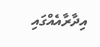އިދާރާއެއްގައި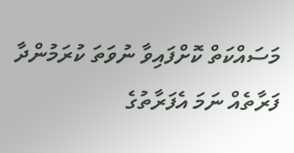މަސައްކަތް ކޮށްފައިވާ ނުވަތަ ކުރަމުންދާ ފަރާތެއް ނަމަ އެފަރާތުގެ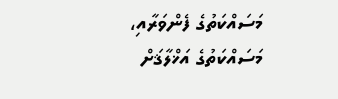މަސައްކަތުގެ ފެންވަރާއި، މަސައްކަތުގެ އަޚްލާޤަށް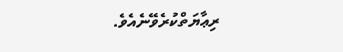ރިޢާޔަތްކުރެވޭނެއެވެ.